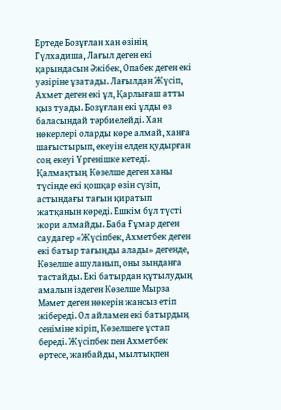Ертеде Бозұғлан хан өзінің Гүлхадиша, Лағыл деген екі қарындасын Әжібек, Опабек деген екі уәзіріне ұзатады. Лағылдан Жүсіп, Ахмет деген екі ұл, Қарлығаш атты қыз туады. Бозұғлан екі ұлды өз баласындай тәрбиелейді. Хан нөкерлері оларды көре алмай, ханға шағыстырып, екеуін елден қудырған соң екеуі Үргенішке кетеді. Қалмақтың Көзелше деген ханы түсінде екі қошқар өзін сүзіп, астындағы тағын қиратып жатқанын көреді. Ешкім бұл түсті жори алмайды. Баба Ғұмар деген саудагер «Жүсіпбек, Ахметбек деген екі батыр тағыңды алады» дегенде, Көзелше ашуланып, оны зынданға тастайды. Екі батырдан құтылудың амалын іздеген Көзелше Мырза Мәмет деген нөкерін жансыз етіп жібереді. Ол айламен екі батырдың сеніміне кіріп, Көзелшеге ұстап береді. Жүсіпбек пен Ахметбек өртесе, жанбайды, мылтықпен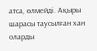атса, өлмейді. Ақыры шарасы таусылған хан оларды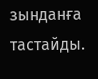зынданға тастайды.